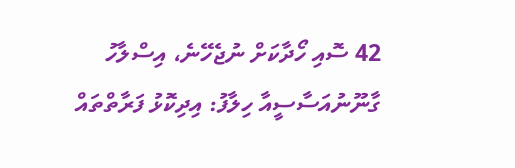42 ސޮއި ހޯދާކަށް ނުޖެހޭނެ، އިސްލާހު ގާނޫނުއަސާސީއާ ހިލާފު: އިދިކޮޅު ފަރާތްތައް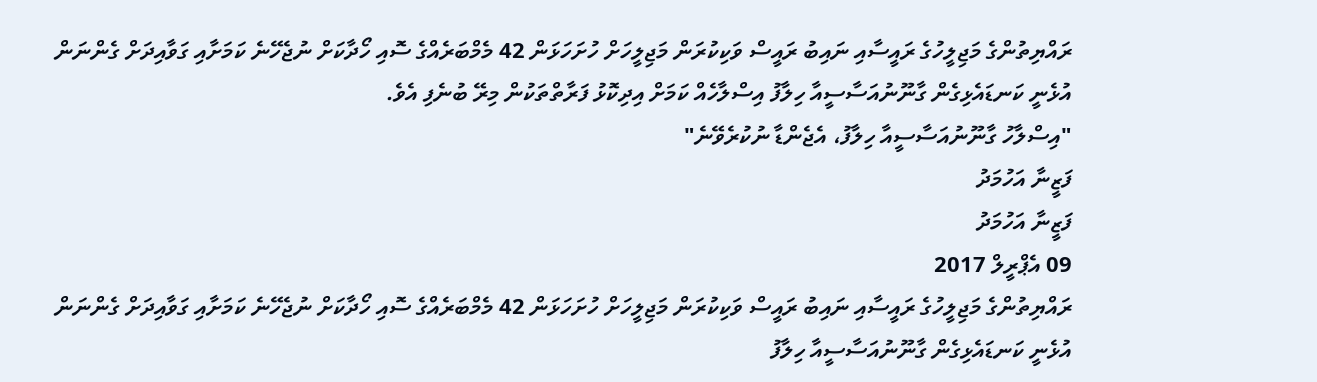ރައްޔިތުންގެ މަޖިލީހުގެ ރައީސާއި ނައިބު ރައީސް ވަކިކުރަން މަޖިލީހަށް ހުށަހަޅަން 42 މެމްބަރެއްގެ ސޮއި ހޯދާކަށް ނުޖެހޭނެ ކަމަށާއި ގަވާއިދަށް ގެންނަން އުޅެނީ ކަނޑައެޅިގެން ގާނޫނުއަސާސީއާ ހިލާފު އިސްލާހެއް ކަމަށް އިދިކޮޅު ފަރާތްތަކުން މިރޭ ބުނެފި އެވެ.
"އިސްލާހު ގާނޫނުއަސާސީއާ ހިލާފު، އެޖެންޑާ ނުކުރެވޭނެ"
ފަޒީނާ އަހުމަދު
ފަޒީނާ އަހުމަދު
09 އެޕްރީލް 2017
ރައްޔިތުންގެ މަޖިލީހުގެ ރައީސާއި ނައިބު ރައީސް ވަކިކުރަން މަޖިލީހަށް ހުށަހަޅަން 42 މެމްބަރެއްގެ ސޮއި ހޯދާކަށް ނުޖެހޭނެ ކަމަށާއި ގަވާއިދަށް ގެންނަން އުޅެނީ ކަނޑައެޅިގެން ގާނޫނުއަސާސީއާ ހިލާފު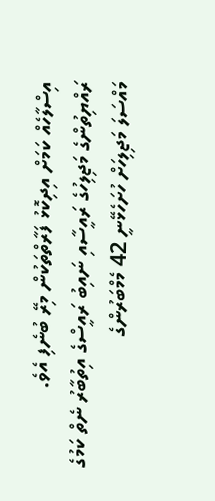އިސްލާހެއް ކަމަށް އިދިކޮޅު ފަރާތްތަކުން މިރޭ ބުނެފި އެވެ.
ރައްޔިތުންގެ މަޖިލިހުގެ ރައީސާއި ނައިބު ރައީސްގެ އިތުބާރު ނެތް ކަމުގެ މައްސަލަ މަޖިލިހަށް ހުށަހެޅޭނީ 42 މެމްބަރުންގެ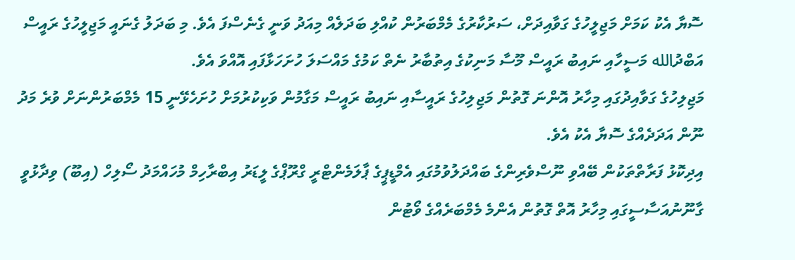ސޮޔާ އެކު ކަމަށް މަޖިލީހުގެ ގަވާއިދަށް، ސަރުކާރުގެ މެމްބަރުން ކުއްލި ބަދަލެއް މިއަދު ވަނީ ގެނެސްފަ އެވެ. މި ބަދަލު ގެނައީ މަޖިލީހުގެ ރައީސް އަބްދުالله މަސީހާއި ނައިބު ރައީސް މޫސާ މަނިކުގެ އިތުބާރު ނެތް ކަމުގެ މައްސަލަ ހުށަހަޅާފައި އޮއްވަ އެވެ.
މަޖިލިހުގެ ގަވާއިދުގައި މިހާރު އޮންނަ ގޮތުން މަޖިލިހުގެ ރައީސާއި ނައިބު ރައީސް މަގާމުން ވަކިކުރުމަށް ހުށަހެޅޭނީ 15 މެމްބަރުންނަށް ވުރެ މަދު ނޫން އަދަދެއްގެ ސޮޔާ އެކު އެވެ.
އިދިކޮޅު ފަރާތްތަކުން ބޭއްވި ނޫސްވެރިންގެ ބައްދަލުވުމުގައި އެމްޑީޕީގެ ޕާލަމެންޓްރީ ގްރޫޕްގެ ލީޑަރު އިބްރާހިމް މުހައްމަދު ސޯލިހް (އިބޫ) ވިދާޅުވީ ގާނޫނުއަސާސީގައި މިހާރު އޮތް ގޮތުން އެންމެ މެމްބަރެއްގެ ވޯޓުން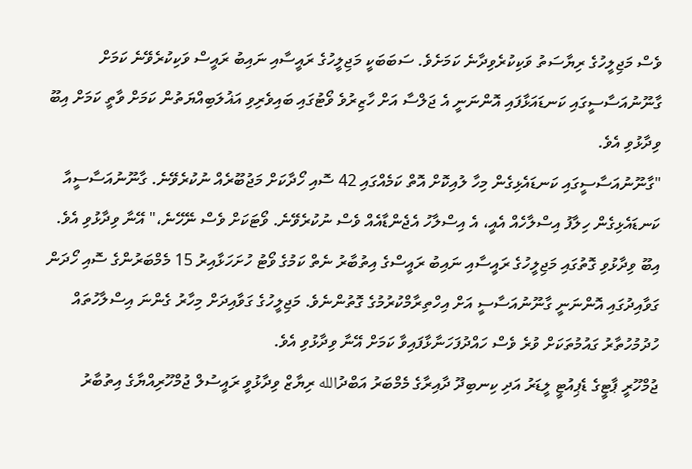ވެސް މަޖިލީހުގެ ރިޔާސަތު ވަކިކުރެވިދާނެ ކަމަށެވެ. ސަބަބަކީ މަޖިލީހުގެ ރައީސާއި ނައިބު ރައީސް ވަކިކުރެވޭނެ ކަމަށް ގާނޫނުއަސާސީގައި ކަނޑައަޅާފައި އޮންނަނީ އެ ޖަލްސާ އަށް ހާޒިރުވެ ވޯޓުގައި ބައިވެރިވި އަޣުލަބިއްޔަތުން ކަމަށް ވާތީ ކަމަށް އިބޫ ވިދާޅުވި އެވެ.
"ގާނޫނުއަސާސީގައި ކަނޑައެޅިގެން މިހާ ލުއިކޮށް އޮތް ކަމެއްގައި 42 ސޮއި ހޯދާކަށް މަޖުބޫރެއް ނުކުރެވޭނެ. ގާނޫނުއަސާސީއާ ކަނޑައެޅިގެން ހިލާފު އިސްލާހެއް އެއީ، އެ އިސްލާހު އެޖެންޑާއެއް ވެސް ނުކުރެވޭނެ. ވޯޓަކަށް ވެސް ނޭހޭނެ،" އޭނާ ވިދާޅުވި އެވެ.
އިބޫ ވިދާޅުވި ގޮތުގައި މަޖިލީހުގެ ރައީސާއި ނައިބު ރައީސްގެ އިތުބާރު ނެތް ކަމުގެ ވޯޓު ހުށަހަޅާއިރު 15 މެމްބަރުންގެ ސޮއި ހޯދަން ގަވާއިދުގައި އޮންނަނީ ގާނޫނުއަސާސީ އަށް އިހްތިރާމްކުރުމުގެ ގޮތުންނެވެ. މަޖިލީހުގެ ގަވާއިދަށް މިހާރު ގެންނަ އިސްލާހުތައް ހުދުމުހުތާރު ގައުމުތަކަށް ވުރެ ވެސް ހައްދުފަހަނާޅާފައިވާ ކަމަށް އޭނާ ވިދާޅުވި އެވެ.
ޖުމްހޫރީ ޕާޓީގެ ޑެޕިއުޓީ ލީޑަރު އަދި ކިނބިދޫ ދާއިރާގެ މެމްބަރު އަބްދުالله ރިޔާޒް ވިދާޅުވީ ރައީސުލް ޖުމްހޫރިއްޔާގެ އިތުބާރު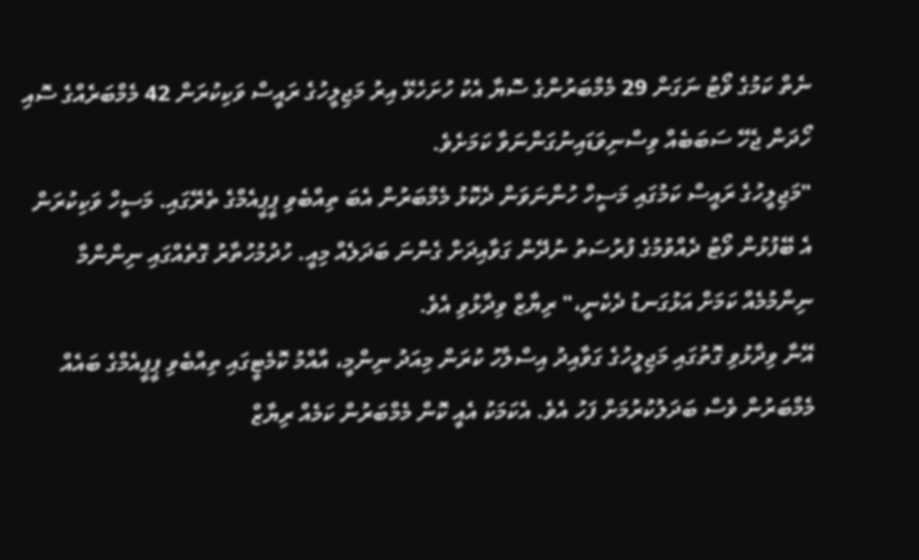ނެތް ކަމުގެ ވޯޓު ނަގަން 29 މެމްބަރުންގެ ސޮޔާ އެކު ހުށަހެޅޭ އިރު މަޖިލީހުގެ ރައީސް ވަކިކުރަން 42 މެމްބަރެއްގެ ސޮއި ހޯދަން ޖެހޭ ސަބަބެއް ވިސްނިވަޑައިނުގަންނަވާ ކަމަށެވެ.
"މަޖިލީހުގެ ރައީސް ކަމުގައި މަސީހް ހުންނަވަން ދެކޮޅު މެމްބަރުން އެބަ ތިއްބެވި ޕީޕީއެމްގެ ތެރޭގައި. މަސީހް ވަކިކުރަން އެ ބޭފުޅުން ވޯޓު ދެއްވުމުގެ ފުރުސަތު ނުދޭން ގަވާއިދަށް ގެންނަ ބަދަލެއް މިއީ. ހުދުމުހުތާރު ގޮތެއްގައި ނިންންމާ ނިންމުމެއް ކަމަށް އަޅުގަނޑު ދެކެނީ،" ރިޔާޒް ވިދާޅުވި އެވެ.
އޭނާ ވިދާޅުވި ގޮތުގައި މަޖިލީހުގެ ގަވާއިދު އިސްލާހު ކުރަން މިއަދު ނިންމީ، އާއްމު ކޮމެޓީގައި ތިއްބެވި ޕީޕީއެމްގެ ބައެއް މެމްބަރުން ވެސް ބަދަލުކުރުމަށް ފަހު އެވެ. އެކަމަކު އެއީ ކޮން މެމްބަރުން ކަމެއް ރިޔާޒް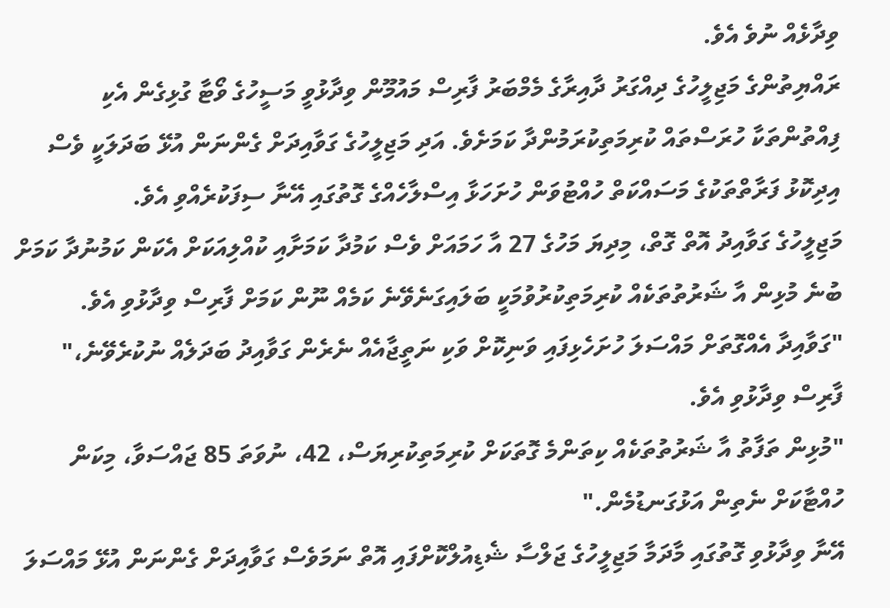ވިދާޅެއް ނުވެ އެވެ.
ރައްޔިތުންގެ މަޖިލީހުގެ ދިއްގަރު ދާއިރާގެ މެމްބަރު ފާރިސް މައުމޫން ވިދާޅުވީ މަސީހުގެ ވޯޓާ ގުޅިގެން އެކި ފިއްތުންތަކާ ހުރަސްތައް ކުރިމަތިކުރަމުންދާ ކަމަށެވެ. އަދި މަޖިލީހުގެ ގަވާއިދަށް ގެންނަން އުޅޭ ބަދަލަކީ ވެސް އިދިކޮޅު ފަރާތްތަކުގެ މަސައްކަތް ހުއްޓުވަން ހުށަހަޅާ އިސްލާހެއްގެ ގޮތުގައި އޭނާ ސިފަކުރެއްވި އެވެ.
މަޖިލީހުގެ ގަވާއިދު އޮތް ގޮތް، މިދިޔަ މަހުގެ 27 އާ ހަމައަށް ވެސް ކަމުދާ ކަމަށާއި ކުއްލިއަކަށް އެކަން ކަމުނުދާ ކަމަށް ބުނެ މުޅިން އާ ޝަރުތުތަކެއް ކުރިމަތިކުރުވުމަކީ ބަލައިގަނެވޭނެ ކަމެއް ނޫން ކަމަށް ފާރިސް ވިދާޅުވި އެވެ.
"ގަވާއިދާ އެއްގޮތަށް މައްސަލަ ހުށަހެޅިފައި ވަނިކޮށް ވަކި ނަތީޖާއެއް ނެރެން ގަވާއިދު ބަދަލެއް ނުކުރެވޭނެ،" ފާރިސް ވިދާޅުވި އެވެ.
"މުޅިން ތަފާތު އާ ޝަރުތުތަކެއް ކިތަންމެ ގޮތަކަށް ކުރިމަތިކުރިޔަސް، 42، ނުވަތަ 85 ޖައްސަވާ، މިކަން ހުއްޓާކަށް ނެތިން އަޅުގަނޑުމެން."
އޭނާ ވިދާޅުވި ގޮތުގައި މާދަމާ މަޖިލީހުގެ ޖަލްސާ ޝެޑިއުލްކޮށްފައި އޮތް ނަމަވެސް ގަވާއިދަށް ގެންނަން އުޅޭ މައްސަލަ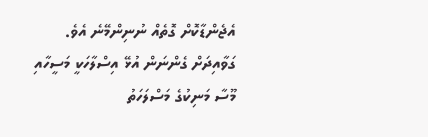އެޖެންޑާކޮށް ގޮތެއް ނުނިންމޭނެ އެވެ. ގަވާއިދަށް ގެންނަން އުޅޭ އިސްލާހަކީ މަސީހާއި މޫސާ މަނިކުގެ މަސްލަހަތު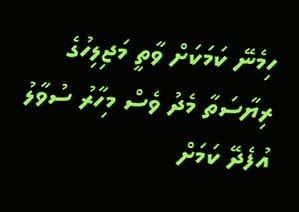ހިމެނޭ ކަމަކަށް ވާތީ މަޖިލިހުގެ ރިޔާސަތާ މެދު ވެސް މިހާރު ސުވާލު އުފެދޭ ކަމަށް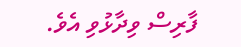ފާރިސް ވިދާޅުވި އެވެ.